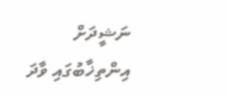ނަޝީދަށް އިންތިޚާބުގައި ވާދަ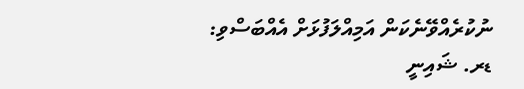ނުކުރެއްވޭނެކަން އަމިއްލަފުޅަށް އެއްބަސްވި: ޑރ. ޝައިނީ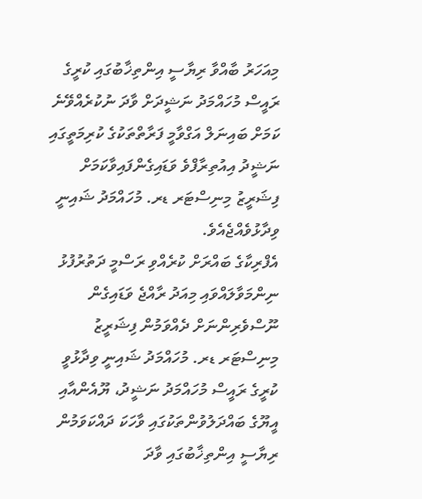މިއަހަރު ބާއްވާ ރިޔާސީ އިންތިޚާބުގައި ކުރީގެ ރައީސް މުހައްމަދު ނަޝީދަށް ވާދަ ނުކުރެއްވޭނެ ކަމަށް ބައިނަލް އަގްވާމީ ފަރާތްތަކުގެ ކުރިމަތީގައި ނަޝީދު އިއުތިރާފްވެ ވަޑައިގެންފައިވާކަމަށް ފިޝަރީޒު މިނިސްޓަރ ޑރ. މުހައްމަދު ޝައިނީ ވިދާޅުވެއްޖެއެވެ.
އެފްރިކާގެ ބައްރަށް ކުރެއްވި ރަސްމީ ދަތުރުފުޅު ނިންމަވާލައްވައި މިއަދު ރާއްޖެ ވަޑައިގެން ނޫސްވެރިންނަށް ދެއްވަމުން ފިޝަރީޒު މިނިސްޓަރ ޑރ. މުހައްމަދު ޝައިނީ ވިދާޅުވީ ކުރީގެ ރައީސް މުހައްމަދު ނަޝީދު، ޔޫއެންއާއި އީޔޫގެ ބައްދަލުވުންތަކުގައި ވާހަކަ ދައްކަވަމުން ރިޔާސީ އިންތިޚާބުގައި ވާދަ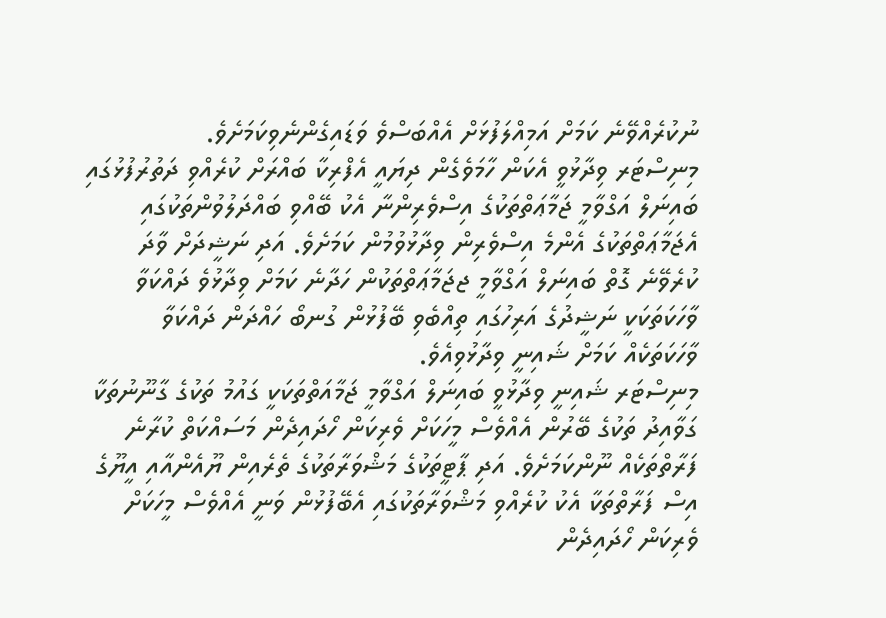ނުކުރެއްވޭނެ ކަމަށް އަމިއްލަފުޅަށް އެއްބަސްވެ ވަޑައިގެންނެވިކަމަށެވެ.
މިނިސްޓަރ ވިދާޅުވީ އެކަން ހާމަވެގެން ދިޔައީ އެފްރިކާ ބައްރަށް ކުރެއްވި ދަތުރުފުޅުގައި ބައިނަލް އަގްވާމީ ޖަމާޢަތްތަކުގެ އިސްވެރިންނާ އެކު ބޭއްވި ބައްދަލުވުންތަކުގައި އެޖަމާޢަތްތަކުގެ އެންމެ އިސްވެރިން ވިދާޅުވުމުން ކަމަށެވެ. އަދި ނަޝީދަށް ވާދަ ކުރެވޭނެ ގޮތް ބައިނަލް އަގްވާމީ ޖޖަމާޢަތްތަކުން ހަދާނެ ކަމަށް ވިދާޅުވެ ދައްކަވާ ވާހަކަތަކަކީ ނަޝީދުގެ އަރިހުގައި ތިއްބެވި ބޭފުޅުން ގުނބޯ ހައްދަން ދައްކަވާ ވާހަކަތަކެއް ކަމަށް ޝައިނީ ވިދާޅުވިއެވެ.
މިނިސްޓަރ ޝައިނީ ވިދާޅުވީ ބައިނަލް އަގްވާމީ ޖަމާއަތްތަކަކީ ގައުމު ތަކުގެ ގާނޫނުތަކާ ގަވާއިދު ތަކުގެ ބޭރުން އެއްވެސް މީހަކަށް ވެރިކަން ހޯދައިދެން މަސައްކަތް ކުރާނެ ފަރާތްތަކެއް ނޫންކަމަށެވެ. އަދި ޕާޓީތަކުގެ މަޝްވަރާތަކުގެ ތެރެއިން ޔޫއެންއާއި އީޔޫގެ އިސް ފަރާތްތަކާ އެކު ކުރެއްވި މަޝްވަރާތަކުގައި އެބޭފުޅުން ވަނީ އެއްވެސް މީހަކަށް ވެރިކަން ހޯދައިދެން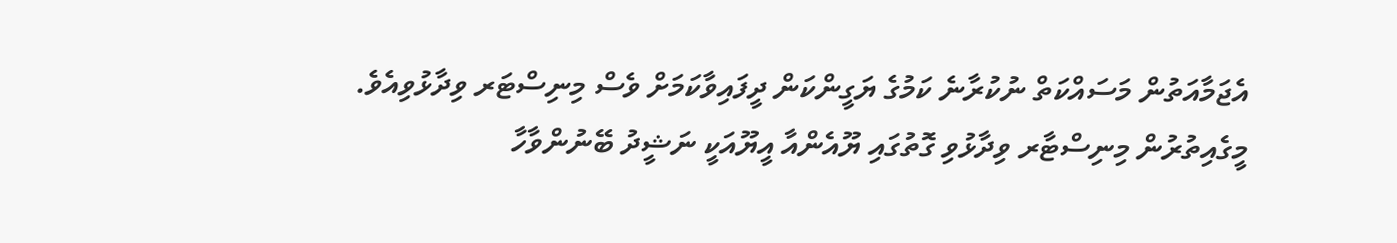އެޖަމާއަތުން މަސައްކަތް ނުކުރާނެ ކަމުގެ ޔަގީންކަން ދީފައިވާކަމަށް ވެސް މިނިސްޓަރ ވިދާޅުވިއެވެ.
މީގެއިތުރުން މިނިސްޓާރ ވިދާޅުވި ގޮތުގައި ޔޫއެންއާ އީޔޫއަކީ ނަޝީދު ބޭނުންވާހާ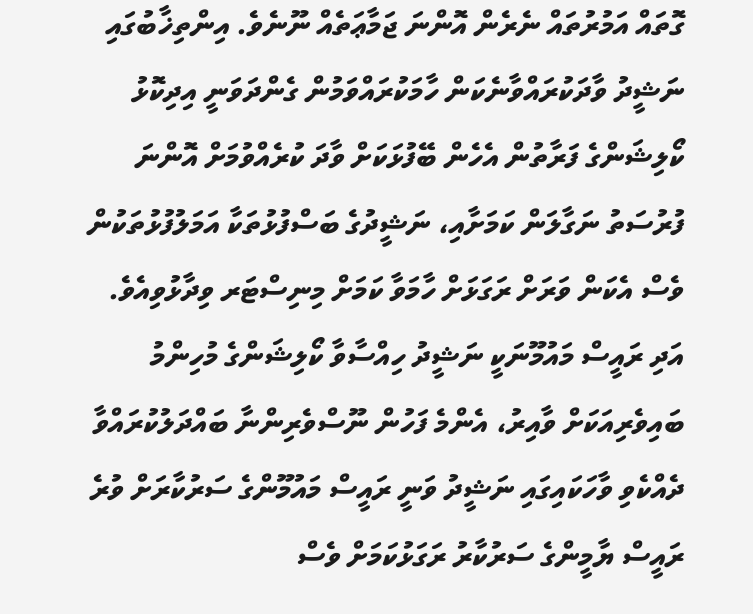ގޮތައް އަމުރުތައް ނެރެން އޮންނަ ޖަމާޢަތެއް ނޫނެވެ. އިންތިޚާބުގައި ނަޝީދު ވާދަކުރައްވާނެކަން ހާމަކުރައްވަމުން ގެންދަވަނީ އިދިކޮޅު ކޯލިޝަންގެ ފަރާތުން އެހެން ބޭފުޅަކަށް ވާދަ ކުރެއްވުމަށް އޮންނަ ފުރުސަތު ނަގާލަން ކަމަށާއި، ނަޝީދުގެ ބަސްފުޅުތަކާ އަމަލުފުޅުތަކުން ވެސް އެކަން ވަރަށް ރަގަޅަށް ހާމަވާ ކަމަށް މިނިސްޓަރ ވިދާޅުވިއެވެ.
އަދި ރައީސް މައުމޫނަކީ ނަޝީދު ހިއްސާވާ ކޯލިޝަންގެ މުހިންމު ބައިވެރިއަކަށް ވާއިރު، އެންމެ ފަހުން ނޫސްވެރިންނާ ބައްދަލުކުރައްވާ ދެއްކެވި ވާހަކައިގައި ނަޝީދު ވަނީ ރައީސް މައުމޫންގެ ސަރުކާރަށް ވުރެ ރައީސް ޔާމީންގެ ސަރުކާރު ރަގަޅުކަމަށް ވެސް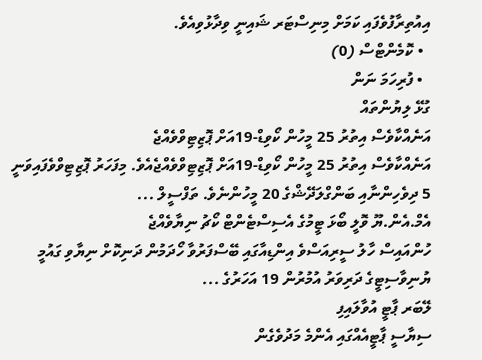އިއުތިރާފުވެފައި ކަމަށް މިނިސްޓަރ ޝައިނީ ވިދާޅުވިއެވެ.
  • ކޮމެންޓްސް (0)
  • ފުރިހަމަ ނަން
ގުޅޭ ލިޔުންތައް
އަނެއްކާވެސް އިތުރު 25 މީހުން ކޯވިޑް-19އަށް ޕޮޒިޓިވްވެއްޖެ
އަނެއްކާވެސް އިތުރު 25 މީހުން ކޯވިޑް-19އަށް ޕޮޒިޓިވްވެއްޖެއެވެ. މިފަހަރު ޕޮޒިޓިވްވެފައިވަނީ 5 ދިވެހިންނާއި ބަންގްލަދޭޝްގެ 20 މީހުންނެވެ. ތަފްސީލް ...
އެމް.އެން.ޔޫ ވޮލީ ބޯޅަ ޓީމުގެ އެސިސްޓެންޓް ކޯޗު ނިޔާވެއްޖެ
ހުންއައިސް ހާލު ސީރިއަސްވެ އިންޑިއާގައި ބޭސްފަރުވާ ހޯދަމުން ދަނިކޮށް ނިޔާވި ގައުމީ ޔުނިވާސިޓީގެ ދަރިވަރު އުމުރުން 19 އަހަރުގެ ...
ލޭބަރ ޕާޓީ އުވާލައިފި
ސިޔާސީ ޕާޓީއެއްގައި އެންމެ މަދުވެގެން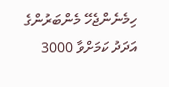ހިމެނެންޖެހޭ މެންބަރުންގެ އަދަދު ކަމަށްވާ 3000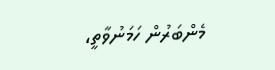މެންބަރުން ހަމަނުވާތީ،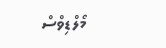މޯލްޑިވްސް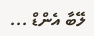ލޭބާ އެންޑް ...